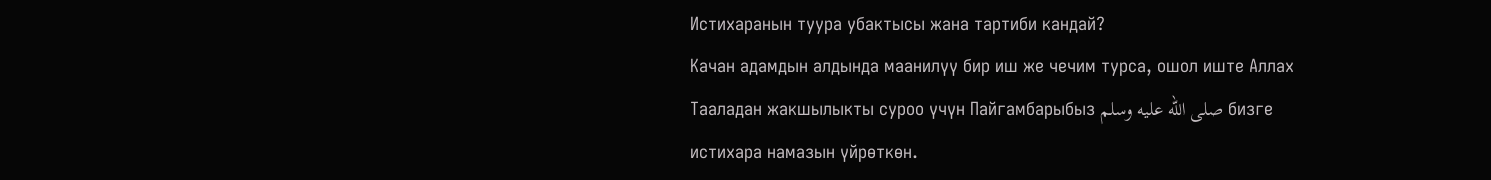Истихаранын туура убактысы жана тартиби кандай?
Качан адамдын алдында маанилүү бир иш же чечим турса, ошол иште Аллах Тааладан жакшылыкты суроо үчүн Пайгамбарыбыз صلى الله عليه وسلم бизге истихара намазын үйрөткөн.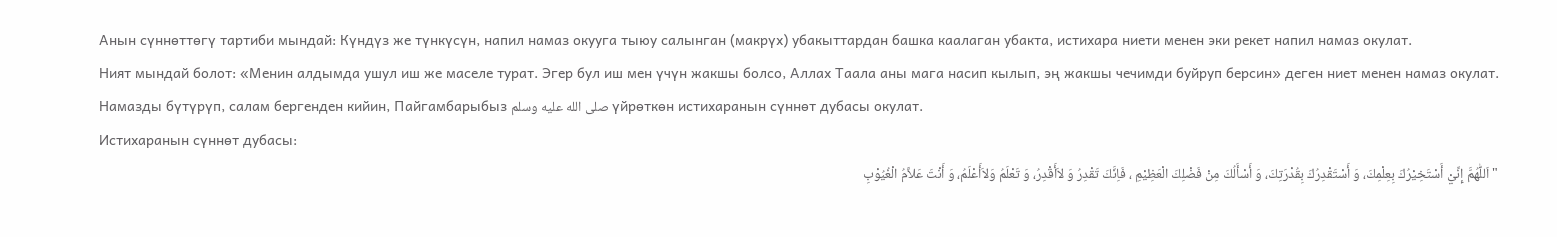Анын сүннөттөгү тартиби мындай: Күндүз же түнкүсүн, напил намаз окууга тыюу салынган (макрүх) убакыттардан башка каалаган убакта, истихара ниети менен эки рекет напил намаз окулат.
Ният мындай болот: «Менин алдымда ушул иш же маселе турат. Эгер бул иш мен үчүн жакшы болсо, Аллах Таала аны мага насип кылып, эң жакшы чечимди буйруп берсин» деген ниет менен намаз окулат.
Намазды бүтүрүп, салам бергенден кийин, Пайгамбарыбыз صلى الله عليه وسلم үйрөткөн истихаранын сүннөт дубасы окулат.
Истихаранын сүннөт дубасы:
" اَللّٰهُمَّ إِنِّيْ أَسْتَخِیْرُكَ بِعِلْمِكَ، وَ أَسْتَقْدِرُكَ بِقُدْرَتِكَ، وَ أَسْأَلُكَ مِنْ فَضْلِكَ الْعَظِیْمِ ، فَاِنَّكَ تَقْدِرُ وَ لاَأَقْدِرُ، وَ تَعْلَمُ وَلاَأَعْلَمُ، وَ أَنْتَ عَلاَّمُ الْغُیُوْبِ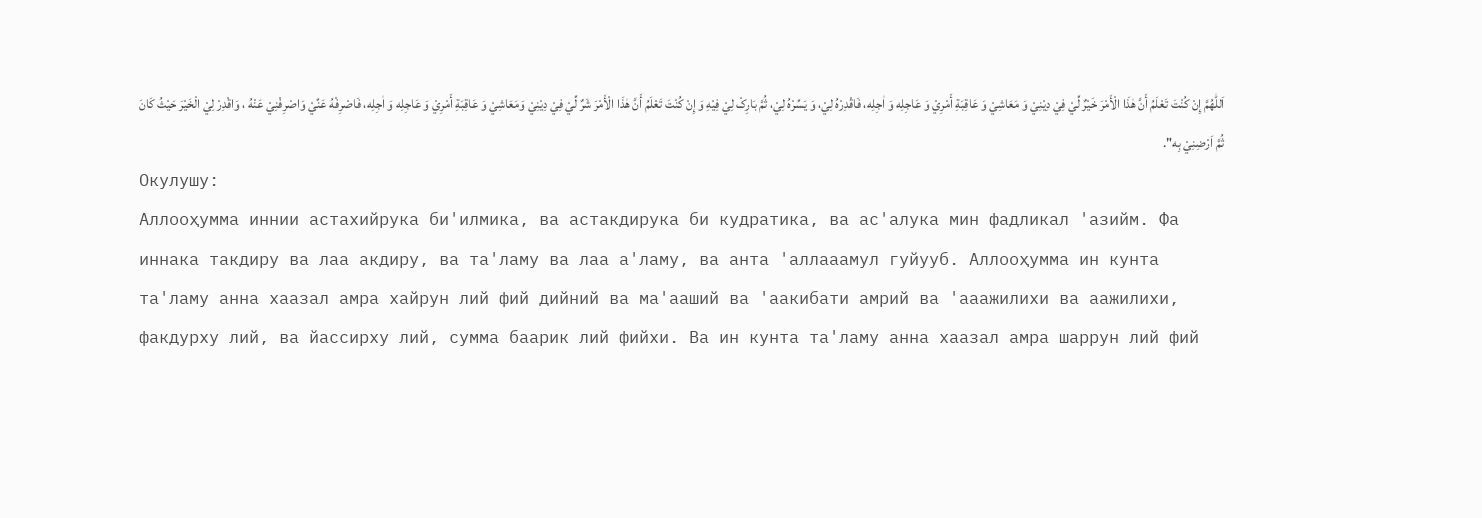اَللّٰهُمَّ إِنْ کُنْتَ تَعْلَمُ أَنَّ هٰذَا الْأَمْرَ خَیْرٌ لِّيْ فِيْ دِیْنِيْ وَ مَعَاشِيْ وَ عَاقِبَةِ أَمْرِيْ وَ عَاجِلِه وَ اٰجِلِه، فَاقْدِرْهُ لِيْ، وَ یَسِّرْهُ لِيْ، ثُمَّ بَارِکْ لِيْ فِیْهِ وَ إِنْ کُنْتَ تَعْلَمُ أَنَّ هٰذَا الْأَمْرَ شَرٌ لِّيْ فِيْ دِیْنِيْ وَمَعَاشِيْ وَ عَاقِبَةِ أَمْرِيْ وَ عَاجِلِه وَ اٰجِلِه، فَاصْرِفْهُ عَنِّيْ وَاصْرِفْنِيْ عَنْهُ ، وَاقْدِرْ لِيْ الْخَیْرَ حَیْثُ کَانَ ثُمَّ اَرْضِنِيْ بِه".
Окулушу:
Аллооҳумма иннии астахийрука би'илмика, ва астакдирука би кудратика, ва ас'алука мин фадликал 'азийм. Фа иннака такдиру ва лаа акдиру, ва та'ламу ва лаа а'ламу, ва анта 'аллааамул гуйууб. Аллооҳумма ин кунта та'ламу анна хаазал амра хайрун лий фий дийний ва ма'ааший ва 'аакибати амрий ва 'ааажилихи ва аажилихи, факдурху лий, ва йассирху лий, сумма баарик лий фийхи. Ва ин кунта та'ламу анна хаазал амра шаррун лий фий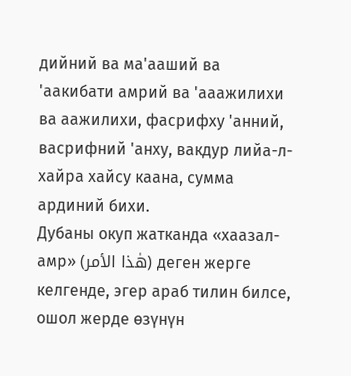дийний ва ма'ааший ва 'аакибати амрий ва 'ааажилихи ва аажилихи, фасрифху 'анний, васрифний 'анху, вакдур лийа-л-хайра хайсу каана, сумма ардиний бихи.
Дубаны окуп жатканда «хаазал-амр» (هٰذا الأمر) деген жерге келгенде, эгер араб тилин билсе, ошол жерде өзүнүн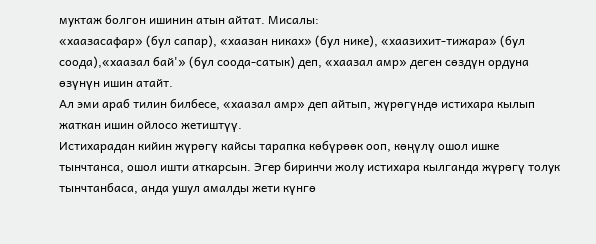муктаж болгон ишинин атын айтат. Мисалы:
«хаазасафар» (бул сапар), «хаазан никах» (бул нике), «хаазихит-тижара» (бул соода),«хаазал бай'» (бул соода-сатык) деп, «хаазал амр» деген сөздүн ордуна өзүнүн ишин атайт.
Ал эми араб тилин билбесе, «хаазал амр» деп айтып, жүрөгүндө истихара кылып жаткан ишин ойлосо жетиштүү.
Истихарадан кийин жүрөгү кайсы тарапка көбүрөөк ооп, көңүлү ошол ишке тынчтанса, ошол ишти аткарсын. Эгер биринчи жолу истихара кылганда жүрөгү толук тынчтанбаса, анда ушул амалды жети күнгө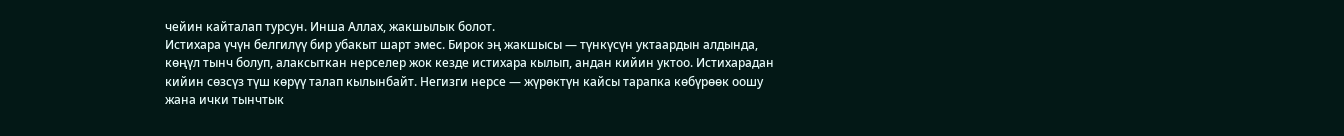чейин кайталап турсун. Инша Аллах, жакшылык болот.
Истихара үчүн белгилүү бир убакыт шарт эмес. Бирок эң жакшысы — түнкүсүн уктаардын алдында, көңүл тынч болуп, алаксыткан нерселер жок кезде истихара кылып, андан кийин уктоо. Истихарадан кийин сөзсүз түш көрүү талап кылынбайт. Негизги нерсе — жүрөктүн кайсы тарапка көбүрөөк оошу жана ички тынчтык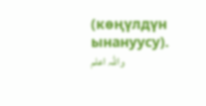(көңүлдүн ынануусу). واللہ اعلم